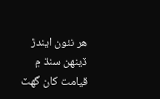ھر نئون ايندڙ ڏينھن سنڌ ۾ قيامت کان گھٽ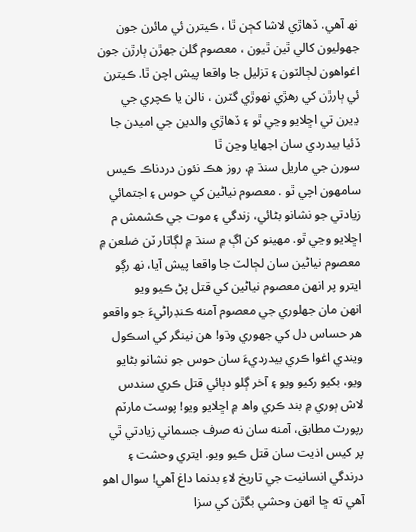نھ آھي. ڏھاڙي لاشا کڄن ٿا ، ڪيترن ئي مائرن جون جھوليون کالي ٿين ٿيون ، معصوم گلن جھڙن ٻارڙن جون اغواھون لڄالٽون ۽ تزليل جا واقعا پيش اچن ٿا. ڪيترن ئي ٻارڙن کي رھڙي نھوڙي گٽرن ، نالن يا ڪچري جي ڍيرن تي اڇلايو وڃي ٿو ۽ ڏھاڙي والدين جي اميدن جا ڏئيا بيدردي سان اجھايا وڃن ٿا
سورن جي ماريل سنڌ ۾، روز ھڪ نئون دردناڪ ڪيس سامھون اچي ٿو . معصوم نياڻين کي حوس ۽ اجتمائي زيادتي جو نشانو بڻائي، زندگي ۽ موت جي ڪشمش م اڇلايو وڃي ٿو. مھينو کن اڳ ۾ سنڌ ۾ لڳاتار ٽن ضلعن ۾ معصوم نياڻين سان لڄالٽ جا واقعا پيش آيا، نھ رڳو ايترو پر انھن معصوم نياڻين کي قتل پڻ ڪيو ويو
انھن مان جھلوري جي معصوم آمنه ڪنڊراڻيءَ جو واقعو هر حساس دل کي جھوري وڌو! ھن نينگر کي اسڪول ويندي اغوا ڪري بيدرديءَ سان حوس جو نشانو بڻايو ويو، بکيو رکيو ويو ۽ آخر ڳلو دٻائي قتل ڪري سندس لاش ٻوري ۾ بند ڪري واھ ۾ اڇلايو ويو! پوسٽ مارٽم رپورٽ مطابق، آمنه سان نه صرف جسماني زيادتي ٿي پر کيس اذيت سان قتل ڪيو ويو. ايتري وحشت ۽ درندگي انسانيت جي تاريخ لاءِ بدنما داغ آهي! سوال اهو آهي ته ڇا انھن وحشي بگڙن کي سزا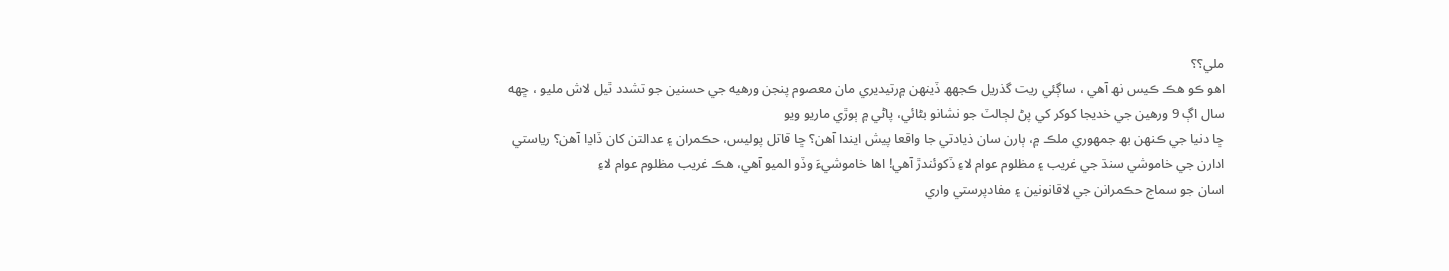ملي؟؟
اهو ڪو ھڪ ڪيس نھ آھي ، ساڳئي ريت گذريل ڪجھھ ڏينھن ۾رتيديري مان معصوم پنجن ورھيه جي حسنين جو تشدد ٿيل لاش مليو ، ڇهه سال اڳ 9 ورهين جي خديجا کوکر کي پڻ لڄالٽ جو نشانو بڻائي، پاڻي ۾ ٻوڙي ماريو ويو
ڇا دنيا جي ڪنھن بھ جمھوري ملڪ ۾، ٻارن سان ذيادتي جا واقعا پيش ايندا آھن؟ ڇا قاتل پوليس، حڪمران ۽ عدالتن کان ڏاڍا آھن؟ رياستي ادارن جي خاموشي سنڌ جي غريب ۽ مظلوم عوام لاءِ ڏکوئندڙ آھي! اها خاموشيءَ وڏو الميو آهي، ھڪ غريب مظلوم عوام لاءِ
اسان جو سماج حڪمرانن جي لاقانونين ۽ مفادپرستي واري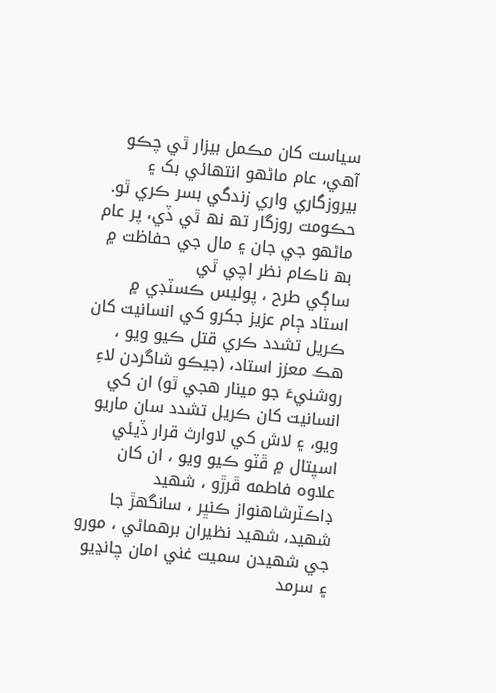سياست کان مڪمل بيزار ٿي چڪو آهي، عام ماڻھو انتھائي بک ۽ بيروزگاري واري زندگي بسر ڪري ٿو. حڪومت روزگار تھ نھ ٿي ڏي، پر عام ماڻھو جي جان ۽ مال جي حفاظت ۾ بھ ناڪام نظر اچي ٿي
ساڳي طرح ، پوليس ڪسٽڊي ۾ استاد ڄام عزيز جکرو کي انسانيت کان ڪريل تشدد ڪري قتل ڪيو ويو ، هڪ معزز استاد، (جيڪو شاگردن لاءِ روشنيءَ جو مينار ھجي ٿو) ان کي انسانيت کان ڪريل تشدد سان ماريو ويو، ۽ لاش کي لاوارث قرار ڏيئي اسپتال ۾ ڦٽو ڪيو ويو ، ان کان علاوه فاطمه ڦرڙو ، شھيد ڊاڪٽرشاھنواز ڪنڀر ، سانگھڙ جا شھيد، شھيد نظيران برھماڻي ، مورو جي شھيدن سميت غني امان چانڍيو ۽ سرمد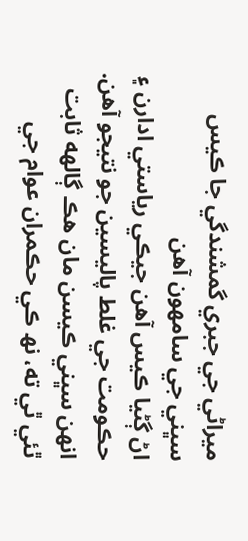ميراڻي جي جبري گمشندگي جا ڪيس سڀني جي سامھون آھن
اڻ ڳڻيا ڪيس آھن جيڪي رياستي ادارن ۽ حڪومت جي غلط پاليسين جو نتيجو آھن. انهن سڀني ڪيسن مان هڪ ڳالهه ثابت ٿئي ٿي ته، نھ ڪي حڪمران عوام جي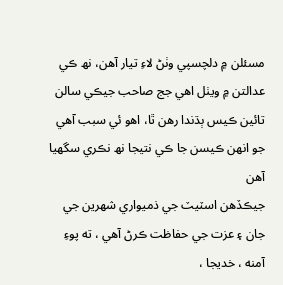مسئلن ۾ دلچسپي وٺڻ لاءِ تيار آھن، نھ ڪي عدالتن ۾ ويٺل اھي جج صاحب جيڪي سالن تائين ڪيس ٻڌندا رهن ٿا، اھو ئي سبب آھي جو انھن ڪيسن جا ڪي نتيجا نھ نڪري سگھيا آھن
جيڪڏهن اسٽيٽ جي ذميواري شهرين جي جان ۽ عزت جي حفاظت ڪرڻ آهي ، ته پوءِ آمنه ، خديجا ،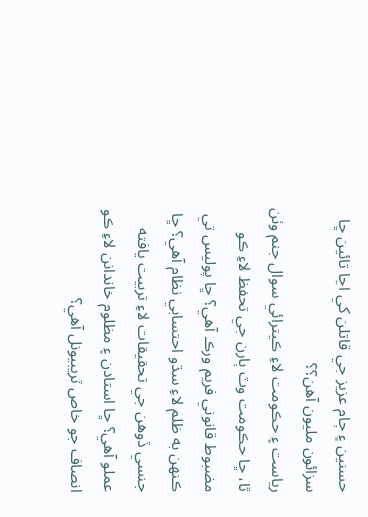حسنين ۽ ڄام عزيز جي قاتلن کي اڃا تائين ڇا سزائون مليون آھن؟؟
رياست ۽ حڪومت لاءِ ڪيترائي سوال جنم وٺن ٿا، ڇا حڪومت وٽ ٻارن جي تحفظ لاءِ ڪو مضبوط قانوني فريم ورڪ آھي؟ ڇا پوليس تي ڪنهن به ظلم لاءِ سڌو احتسابي نظام آھي؟ ڇا جنسي ڏوهن جي تحقيقات لاءِ تربيت يافته عملو آھي؟ ڇا استادن ۽ مظلوم خاندانن لاءِ ڪو انصاف جو خاص ٽريبيونل آهي؟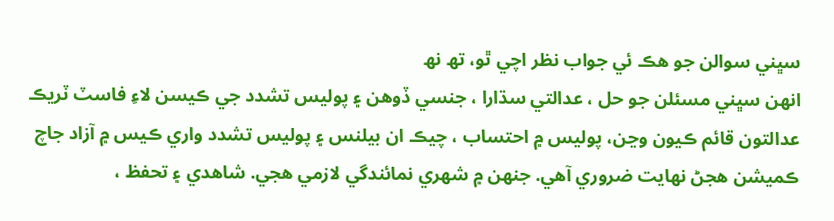سڀني سوالن جو ھڪ ئي جواب نظر اچي ٿو، تھ نھ
انھن سڀني مسئلن جو حل ، عدالتي سڌارا ، جنسي ڏوهن ۽ پوليس تشدد جي ڪيسن لاءِ فاسٽ ٽريڪ عدالتون قائم ڪيون وڃن، پوليس ۾ احتساب ، چيڪ ان بيلنس ۽ پوليس تشدد واري ڪيس ۾ آزاد جاچ ڪميشن ھجڻ نھايت ضروري آھي. جنهن ۾ شهري نمائندگي لازمي هجي. شاهدي ۽ تحفظ ،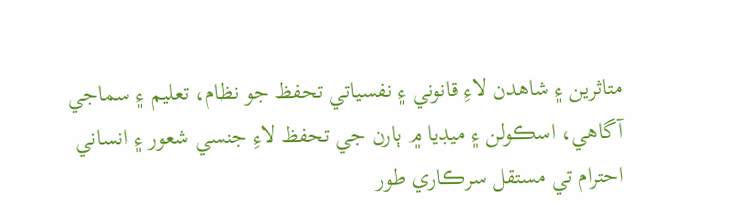متاثرين ۽ شاهدن لاءِ قانوني ۽ نفسياتي تحفظ جو نظام، تعليم ۽ سماجي آگاهي، اسڪولن ۽ ميڊيا ۾ ٻارن جي تحفظ لاءِ جنسي شعور ۽ انساني احترام تي مستقل سرڪاري طور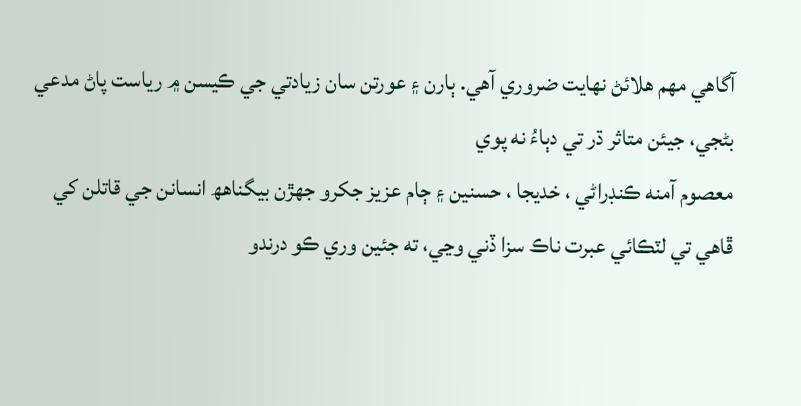آگاھي مھم ھلائڻ نھايت ضروري آھي. ٻارن ۽ عورتن سان زيادتي جي ڪيسن ۾ رياست پاڻ مدعي بڻجي، جيئن متاثر ڌر تي دٻاءُ نه پوي
معصوم آمنه ڪنڊراڻي ، خديجا ، حسنين ۽ ڄام عزيز جکرو جھڙن بيگناھھ انسانن جي قاتلن کي ڦاھي تي لٽڪائي عبرت ناڪ سزا ڏني وڃي، ته جئين وري ڪو درندو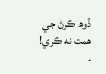ڏوھ ڪرڻ جي ھمت نه ڪري! ۔